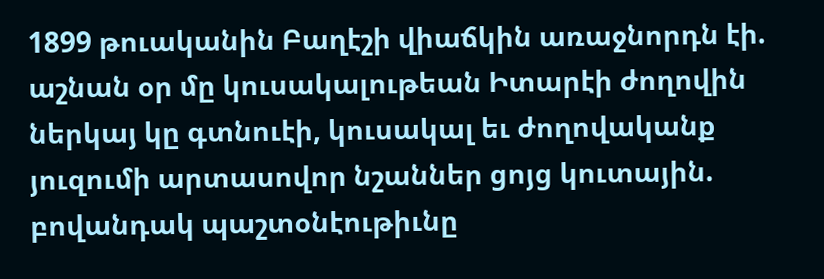1899 թուականին Բաղէշի վիաճկին առաջնորդն էի. աշնան օր մը կուսակալութեան Իտարէի ժողովին ներկայ կը գտնուէի, կուսակալ եւ ժողովականք յուզումի արտասովոր նշաններ ցոյց կուտային. բովանդակ պաշտօնէութիւնը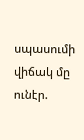սպասումի վիճակ մը ունէր.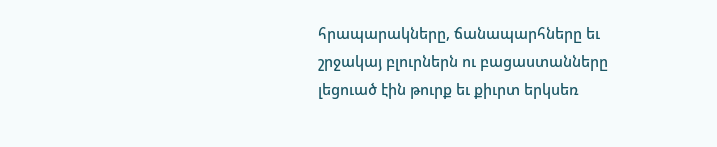հրապարակները, ճանապարհները եւ շրջակայ բլուրներն ու բացաստանները լեցուած էին թուրք եւ քիւրտ երկսեռ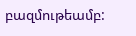բազմութեամբ: